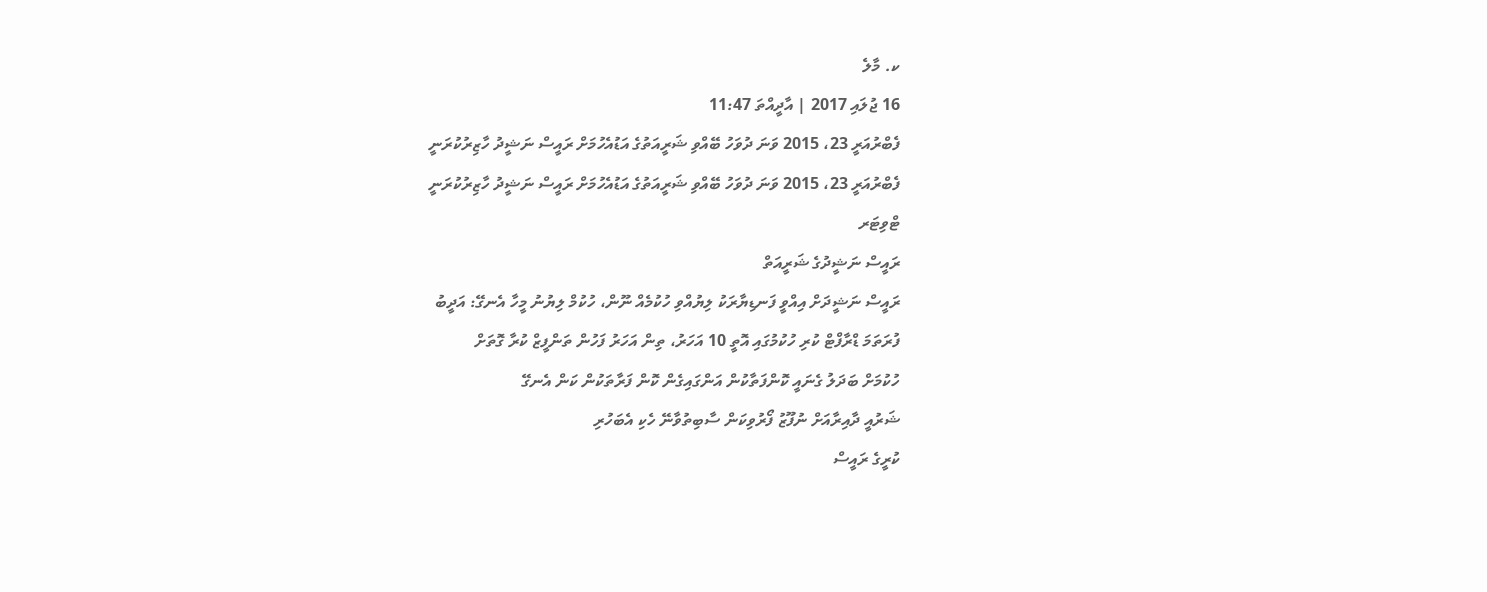ކ. މާލެ
16 ޖުލައި 2017 | އާދީއްތަ 11:47
ފެބްރުއަރީ 23، 2015 ވަނަ ދުވަހު ބޭއްވި ޝަރީއަތުގެ އަޑުއެހުމަށް ރައީސް ނަޝީދު ހާޒިރުކުރަނީ
ފެބްރުއަރީ 23، 2015 ވަނަ ދުވަހު ބޭއްވި ޝަރީއަތުގެ އަޑުއެހުމަށް ރައީސް ނަޝީދު ހާޒިރުކުރަނީ
ޓްވިޓަރ
ރައީސް ނަޝީދުގެ ޝަރީއަތް
ރައީސް ނަޝީދަށް އިއްވީ ފަނޑިޔާރަކު ލިޔުއްވި ހުކުމެއް ނޫން، ހުކުމް ލިޔުނު މީހާ އެނގޭ: އަދީބު
ފުރަތަމަ ޑްރާފްޓް ކުރި ހުކުމުގައި އޮތީ 10 އަހަރު، ތިން އަހަރު ފަހުން ތަންފީޒް ކުރާ ގޮތަށް
ހުކުމަށް ބަދަލު ގެނައީ ކޮންފަތާކުން އަންގައިގެން ކޮން ފަރާތަކުން ކަން އެނގޭ
ޝަރުއީ ދާއިރާއަށް ނުފޫޒު ފޯރުވިކަން ސާބިތުވާނޭ ހެކި އެބަހުރި
ކުރީގެ ރައީސް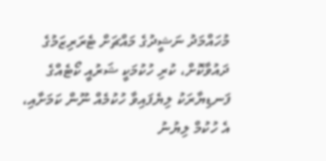މުހައްމަދު ނަޝީދުގެ މައްޗަށް ޓެރަރިޒަމުގެ ދައުވާކޮށް، ކުރި ހުކުމަކީ ޝަރުއީ ކޯޓެއްގެ ފަނޑިޔާރަކު ލިޔެފައިވާ ހުކުމެއް ނޫން ކަމަށާއި، އެ ހުކުމް ލިޔުނު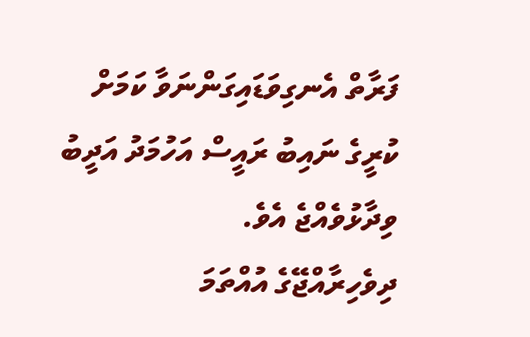ފަރާތް އެނގިވަޑައިގަންނަވާ ކަމަށް ކުރީގެ ނައިބު ރައީސް އަހުމަދު އަދީބު ވިދާޅުވެއްޖެ އެވެ.
ދިވެހިރާއްޖޭގެ އުއްތަމަ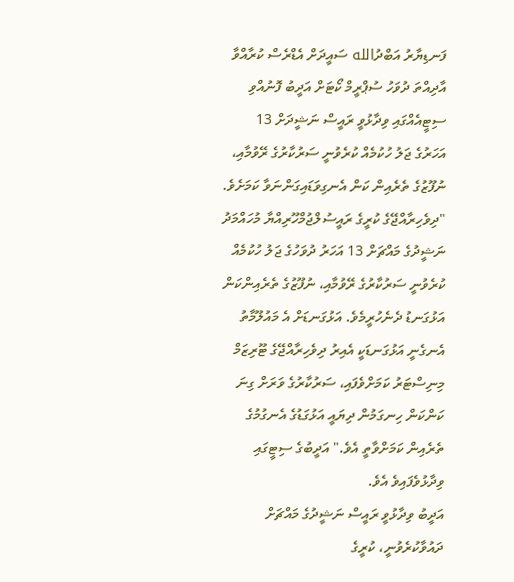ފަނޑިޔާރު އަބްދުالله ސައީދަށް އެޑްރެސް ކުރާއްވާ އާދިއްތަ ދުވަހު ސުޕްރީމް ކޯޓަށް އަދީބު ފޮނުއްވި ސިޓީއެއްގައި ވިދާޅުވީ ރައީސް ނަޝީދަށް 13 އަހަރުގެ ޖަލު ހުކުމެއް ކުރެވުނީ ސަރުކާރުގެ ރޭވުމާއި، ނުފޫޒުގެ ތެރެއިން ކަން އެނގިވަޑައިގަންނަވާ ކަމަށެވެ.
"ދިވެހިރާއްޖޭގެ ކުރީގެ ރައީސުލްޖުމްހޫރިއްޔާ މުހައްމަދު ނަޝީދުގެ މައްޗަށް 13 އަހަރު ދުވަހުގެ ޖަލު ހުކުމެއް ކުރެވުނީ ސަރުކާރުގެ ރޭވުމާއި، ނުފޫޒުގެ ތެރެއިންކަން އަޅުގަނޑު ދެނެހުރީމެވެ. އަޅުގަނޑަށް އެ މައުލޫމާތު އެނގެނީ އަޅުގަނޑަކީ އެއިރު ދިވެހިރާއްޖޭގެ ޓޫރިޒަމް މިނިސްޓަރު ކަމަށްވެފައި، ސަރުކާރުގެ ވަރަށް ގިނަ ކަންކަން ހިނގަމުން ދިޔައީ އަޅުގަޑުގެ އެނގުމުގެ ތެރެއިން ކަމަށްވާތީ އެވެ." އަދީބުގެ ސިޓީގައި ވިދާޅުވެފައިވެ އެވެ.
އަދީބު ވިދާޅުވީ ރައީސް ނަޝީދުގެ މައްޗަށް ދައުވާކުރެވުނީ، ކުރީގެ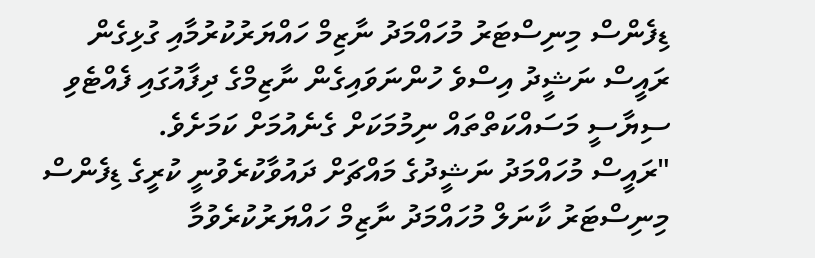ޑިފެންސް މިނިސްޓަރު މުހައްމަދު ނާޒިމް ހައްޔަރުކުރުމާއި ގުޅިގެން ރައީސް ނަޝީދު އިސްވެ ހުންނަވައިގެން ނާޒިމްގެ ދިފާއުގައި ފެއްޓެވި ސިޔާސީ މަސައްކަތްތައް ނިމުމަކަށް ގެނެއުމަށް ކަމަށެވެ.
"ރައީސް މުހައްމަދު ނަޝީދުގެ މައްޗަށް ދައުވާކުރެވުނީ ކުރީގެ ޑިފެންސް މިނިސްޓަރު ކާނަލް މުހައްމަދު ނާޒިމް ހައްޔަރުކުރެވުމާ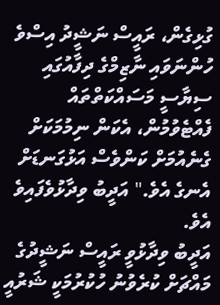ގުޅިގެން، ރައީސް ނަޝީދު އިސްވެ ހުންނަވައި ނާޒިމްގެ ދިފާއުގައި ސިޔާސީ މަސައްކަތްތައް ފެއްޓެވުމުން، އެކަން ނިމުމަކަށް ގެނެއުމަށް ކަންވެސް އަޅުގަނޑަށް އެނގެ އެވެ." އަދީބު ވިދާޅުވެފައިވެ އެވެ.
އަދީބު ވިދާޅުވީ ރައީސް ނަޝީދުގެ މައްޗަށް ކުރެވުނު ހުކުރުމަކީ ޝަރުއީ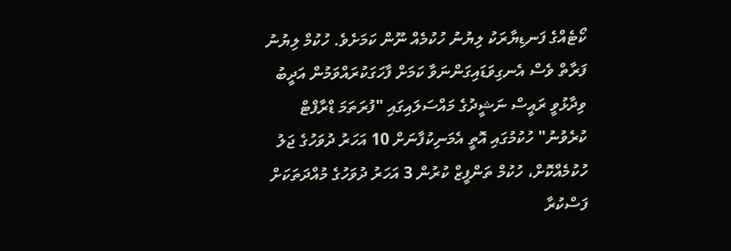ކޯޓެއްގެ ފަނޑިޔާރަކު ލިޔުނު ހުކުމެއް ނޫން ކަމަށެވެ. ހުކުމް ލިޔުނު ފަރާތް ވެސް އެނގިވަޑައިގަންނަވާ ކަމަށް ފާހަގަކުރައްވަމުން އަދީބު ވިދާޅުވީ ރައީސް ނަޝީދުގެ މައްސަލައިގައި "ފުރަތަމަ ޑްރާފްޓް ކުރެވުނު" ހުކުމުގައި އޮތީ އެމަނިކުފާނަށް 10 އަހަރު ދުވަހުގެ ޖަލު ހުކުމެއްކޮށް، ހުކުމް ތަންފީޒް ކުރުން 3 އަހަރު ދުވަހުގެ މުއްދަތަކަށް ފަސްކުރާ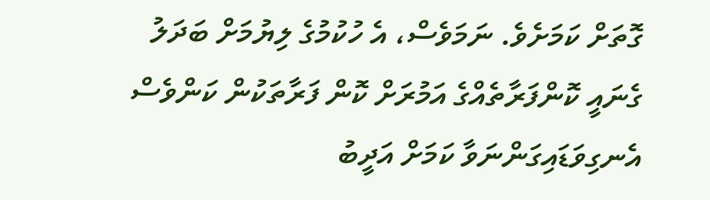ގޮތަށް ކަމަށެވެ. ނަމަވެސް، އެ ހުކުމުގެ ލިޔުމަށް ބަދަލު ގެނައީ ކޮންފަރާތެއްގެ އަމުރަށް ކޮން ފަރާތަކުން ކަންވެސް އެނގިވަޑައިގަންނަވާ ކަމަށް އަދީބު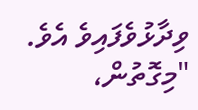ވިދާޅުވެފައިވެ އެވެ.
"މިގޮތުން،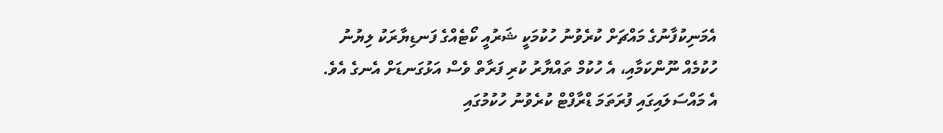އެމަނިކުފާނުގެ މައްޗަށް ކުރެވުނު ހުކުމަކީ ޝަރުއީ ކޯޓެއްގެ ފަނޑިޔާރަކު ލިޔުނު ހުކުމެއް ނޫންކަމާއި، އެ ހުކުމް ތައްޔާރު ކުރި ފަރާތް ވެސް އަޅުގަނޑަށް އެނގެ އެވެ. އެ މައްސަލައިގައި ފުރަތަމަ ޑްރާފްޓް ކުރެވުނު ހުކުމުގައި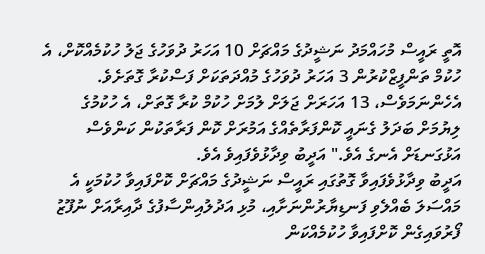އޮތީ ރައީސް މުހައްމަދު ނަޝީދުގެ މައްޗަށް 10 އަހަރު ދުވަހުގެ ޖަލު ހުކުމެއްކޮށް، އެ ހުކުމް ތަންފީޒްކުރުން 3 އަހަރު ދުވަހުގެ މުއްދަތަކަށް ފަސްކުރާ ގޮތަށެވެ. އެހެންނަމަވެސް، 13 އަހަރަށް ޖަލަށް ލުމަށް ހުކުމް ކުރާ ގޮތަށް، އެ ހުކުމުގެ ލިޔުމަށް ބަދަލު ގެނައީ ކޮންފަރާތެއްގެ އަމުރަށް ކޮން ފަރާތަކުން ކަންވެސް އަޅުގަނޑަށް އެނގެ އެވެ." އަދީބު ވިދާޅުވެފައިވެ އެވެ.
އަދީބު ވިދާޅުވެފައިވާ ގޮތުގައި ރައީސް ނަޝީދުގެ މައްޗަށް ކޮށްފައިވާ ހުކުމަކީ އެ މައްސަލަ ބެއްލެވި ފަނޑިޔާރުންނަށާއި، މުޅި އަދުލުއިންސާފުގެ ދާއިރާއަށް ނުފޫޒު ފޯރުވައިގެން ކޮށްފައިވާ ހުކުމެއްކަން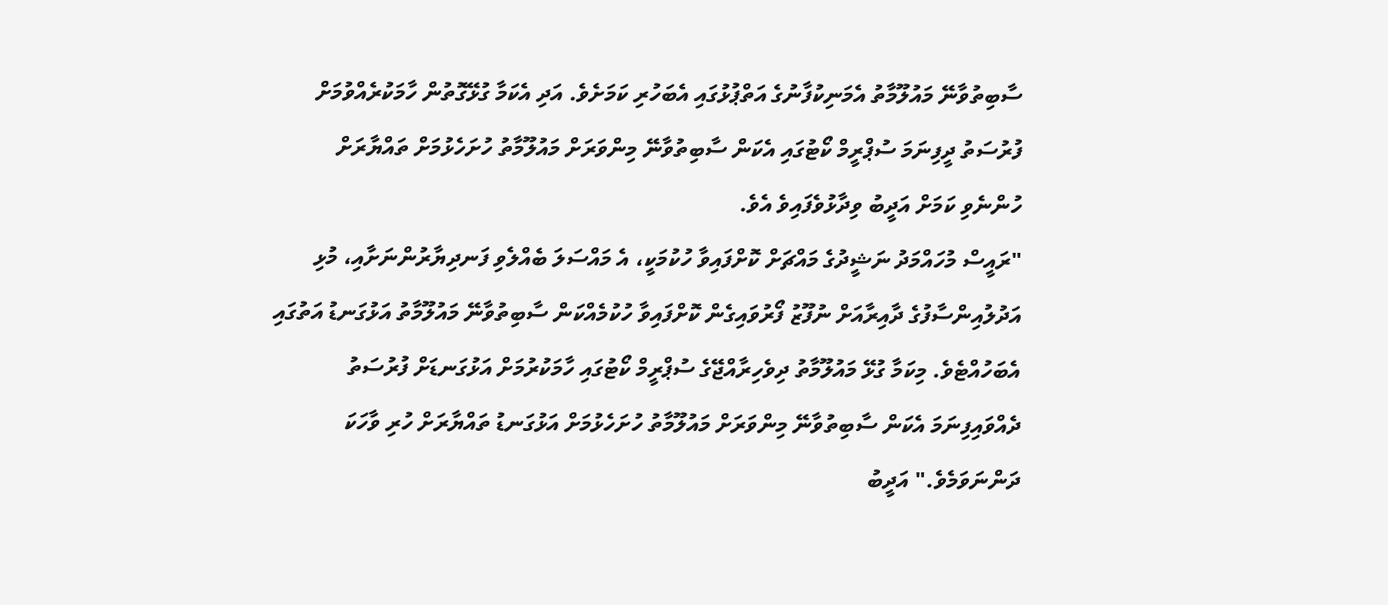ސާބިތުވާނޭ މައުލޫމާތު އެމަނިކުފާނުގެ އަތްޕުޅުގައި އެބަހުރި ކަމަށެވެ. އަދި އެކަމާ ގުޅޭގޮތުން ހާމަކުރެއްވުމަށް ފުރުސަތު ދީފިނަމަ ސުޕްރީމް ކޯޓުގައި އެކަން ސާބިތުވާނޭ މިންވަރަށް މައުލޫމާތު ހުށަހެޅުމަށް ތައްޔާރަށް ހުންނެވި ކަމަށް އަދީބު ވިދާޅުވެފައިވެ އެވެ.
"ރައީސް މުހައްމަދު ނަޝީދުގެ މައްޗަށް ކޮށްފައިވާ ހުކުމަކީ، އެ މައްސަލަ ބެއްލެވި ފަނދިޔާރުންނަށާއި، މުޅި އަދުލުއިންސާފުގެ ދާއިރާއަށް ނުފޫޒު ފޯރުވައިގެން ކޮށްފައިވާ ހުކުމެއްކަން ސާބިތުވާނޭ މައުލޫމާތު އަޅުގަނޑު އަތުގައި އެބަހުއްޓެވެ. މިކަމާ ގުޅޭ މައުލޫމާތު ދިވެހިރާއްޖޭގެ ސުޕްރީމް ކޯޓުގައި ހާމަކުރުމަށް އަޅުގަނޑަށް ފުރުސަތު ދެއްވައިފިނަމަ އެކަން ސާބިތުވާނޭ މިންވަރަށް މައުލޫމާތު ހުށަހެޅުމަށް އަޅުގަނޑު ތައްޔާރަށް ހުރި ވާހަކަ ދަންނަވަމެވެ." އަދީބު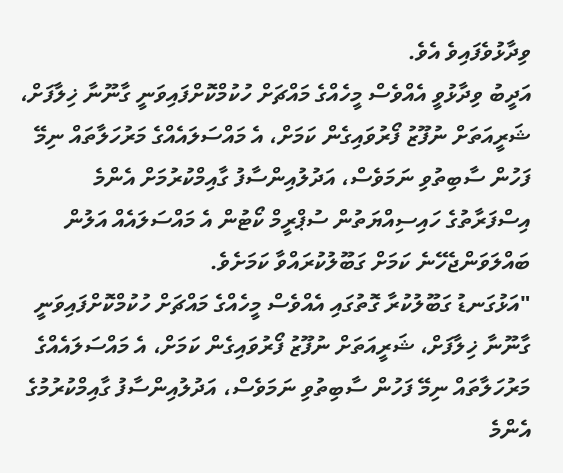ވިދާޅުވެފައިވެ އެވެ.
އަދީބު ވިދާޅުވީ އެއްވެސް މީހެއްގެ މައްޗަށް ހުކުމްކޮށްފައިވަނީ ގާނޫނާ ޚިލާފަށް، ޝަރީއަތަށް ނުފޫޒު ފޯރުވައިގެން ކަމަށް، އެ މައްސަލައެއްގެ މަރުހަލާތައް ނިމޭ ފަހުން ސާބިތުވި ނަމަވެސް، އަދުލުއިންސާފު ގާއިމްކުރުމަށް އެންމެ އިސްފަރާތުގެ ހައިސިއްޔަތުން ސުޕްރީމް ކޯޓުން އެ މައްސަލައެއް އަލުން ބައްލަވަންޖެހޭނެ ކަމަށް ގަބޫލުކުރައްވާ ކަމަށެވެ.
"އަޅުގަނޑު ގަބޫލުކުރާ ގޮތުގައި އެއްވެސް މީހެއްގެ މައްޗަށް ހުކުމްކޮށްފައިވަނީ ގާނޫނާ ޚިލާފަށް، ޝަރީއަތަށް ނުފޫޒު ފޯރުވައިގެން ކަމަށް، އެ މައްސަލައެއްގެ މަރުހަލާތައް ނިމޭ ފަހުން ސާބިތުވި ނަމަވެސް، އަދުލުއިންސާފު ގާއިމްކުރުމުގެ އެންމެ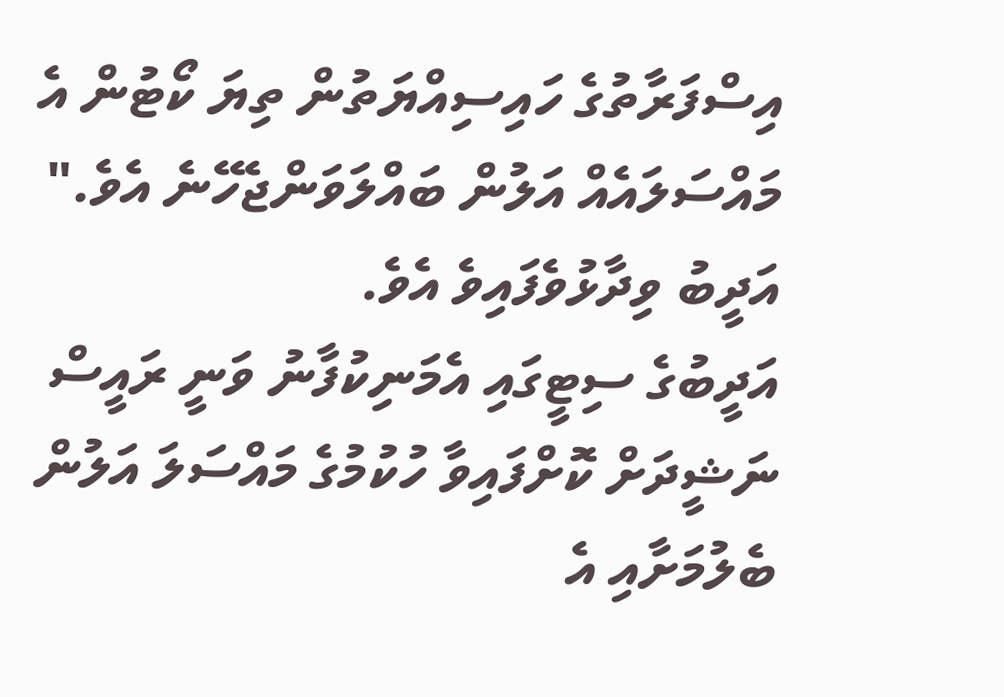އިސްފަރާތުގެ ހައިސިއްޔަތުން ތިޔަ ކޯޓުން އެ މައްސަލައެއް އަލުން ބައްލަވަންޖެހޭނެ އެވެ." އަދީބު ވިދާޅުވެފައިވެ އެވެ.
އަދީބުގެ ސިޓީގައި އެމަނިކުފާނު ވަނީ ރައީސް ނަޝީދަށް ކޮށްފައިވާ ހުކުމުގެ މައްސަލަ އަލުން ބެލުމަށާއި އެ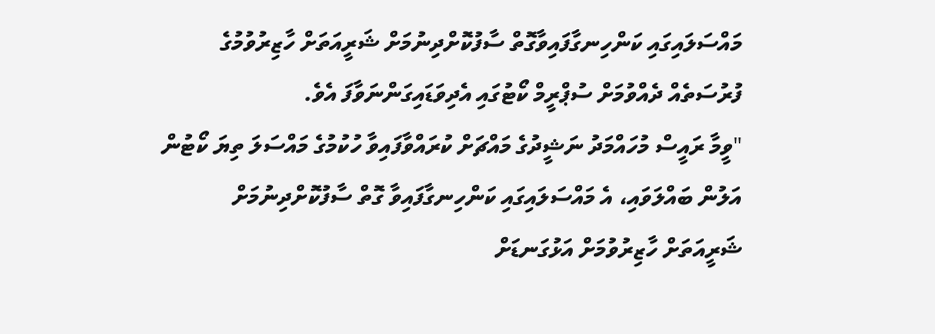މައްސަލައިގައި ކަންހިނގާފައިވާގޮތް ސާފުކޮށްދިނުމަށް ޝަރީއަތަށް ހާޒިރުވުމުގެ ފުރުސަތެއް ދެއްވުމަށް ސުޕްރީމް ކޯޓުގައި އެދިވަޑައިގަންނަވާފަ އެވެ.
"ވީމާ ރައީސް މުހައްމަދު ނަޝީދުގެ މައްޗަށް ކުރައްވާފައިވާ ހުކުމުގެ މައްސަލަ ތިޔަ ކޯޓުން އަލުން ބައްލަވައި، އެ މައްސަލައިގައި ކަންހިނގާފައިވާ ގޮތް ސާފުކޮށްދިނުމަށް ޝަރީއަތަށް ހާޒިރުވުމަށް އަޅުގަނޑަށް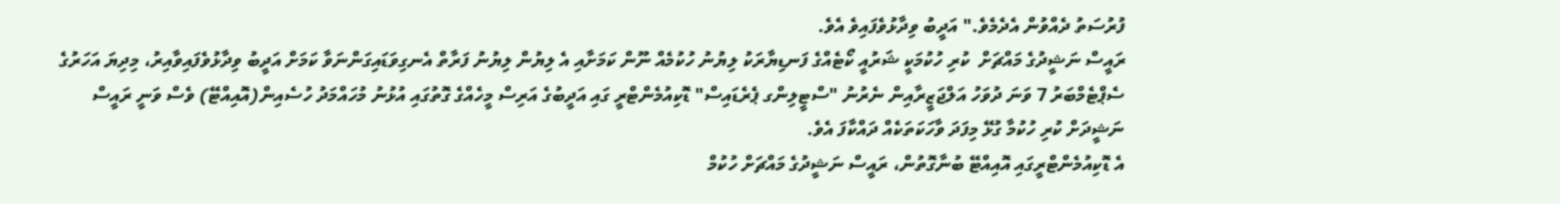ފުރުސަތު ދެއްވުން އެދެމެވެ." އަދީބު ވިދާޅުވެފައިވެ އެވެ.
ރައީސް ނަޝީދުގެ މައްޗަށް  ކުރި ހުކުމަކީ ޝަރުއީ ކޯޓެއްގެ ފަނޑިޔާރަކު ލިޔުނު ހުކުމެއް ނޫން ކަމަށާއި އެ ލިޔުން ލިޔުނު ފަރާތް އެނގިވަޑައިގަންނަވާ ކަމަށް އަދީބު ވިދާޅުވެފައިވާއިރު، މިދިޔަ އަހަރުގެ ސެޕްޓެމްބަރު 7 ވަނަ ދުވަހު އަލްޖަޒީރާއިން ނެރުނު "ސްޓީލިންގ ޕެރެޑައިސް" ޑޮކިއުމެންޓްރީ ގައި އަދީބުގެ އަރިސް މީހެއްގެ ގޮތުގައި އުޅުނު މުހައްމަދު ހުސެއިން(އޮއިއްޓޭ) ވެސް ވަނީ ރައީސް ނަޝީދަށް ކުރި ހުކުމާ ގުޅޭ މިފަދަ ވާހަކަތަކެއް ދައްކާފަ އެވެ.
އެ ޑޮކިއުމެންޓްރީގައި އޮއިއްޓޭ ބުނާގޮތުން، ރައީސް ނަޝީދުގެ މައްޗަށް ހުކުމް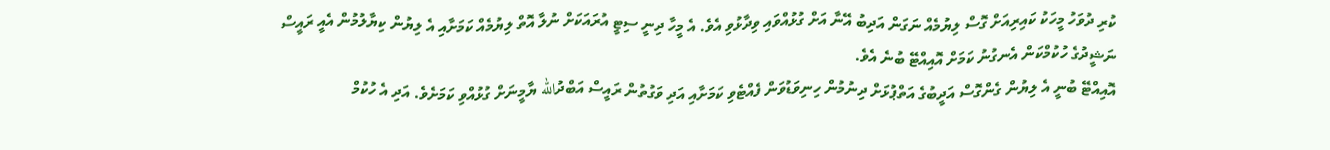ކުރި ދުވަހު މީހަކު ކައިރިއަށް ގޮސް ލިޔުމެއް ނަގަން އަދިބު އޭނާ އަށް ގުޅުއްވައި ވިދާޅުވި އެވެ. އެ މީހާ ދިނީ ސިޓީ އުރައަކަށް ނުލާ އޮތް ލިޔުމެއް ކަމަށާއި އެ ލިޔުން ކިޔާލުމުން އެއީ ރައީސް ނަޝީދުގެ ހުކުމްކަން އެނގުނު ކަމަށް އޮއިއްޓޭ ބުނެ އެވެ.
އޮއިއްޓޭ ބުނީ އެ ލިޔުން ގެންގޮސް އަދީބުގެ އަތްޕުޅަށް ދިނުމުން ހިނިވަޑުވަން ފެއްޓެވި ކަމަށާއި އަދި ވަގުތުން ރައީސް އަބްދުالله ޔާމީނަށް ގުޅުއްވި ކަމަށެވެ. އަދި އެ ހުކުމް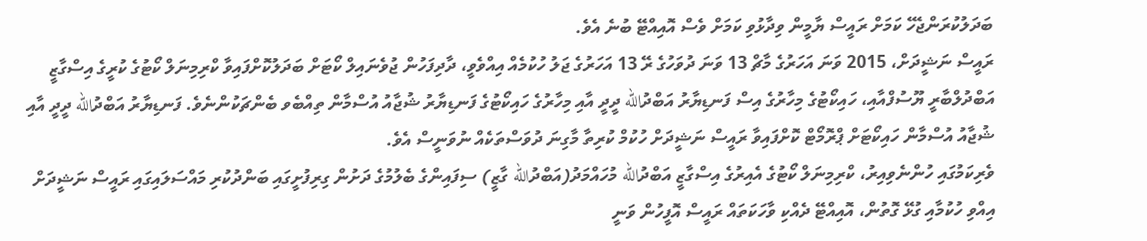ބަދަލުކުރަންޖެހޭ ކަމަށް ރައީސް ޔާމީން ވިދާޅުވި ކަމަށް ވެސް އޮއިއްޓޭ ބުނެ އެވެ.
ރައީސް ނަޝީދަށް، 2015 ވަނަ އަހަރުގެ މާޗް 13 ވަނަ ދުވަހުގެ ރޭ 13 އަހަރުގެ ޖަލު ހުކުމެއް އިއްވެވީ، ދާދިފަހުން ޖުވެނައިލް ކޯޓަށް ބަދަލުކޮށްފައިވާ ކްރިމިނަލް ކޯޓުގެ ކުރީގެ އިސްގާޒީ އަބްދުލްބާރީ ޔޫސުފްއާއި، ހައިކޯޓުގެ މިހާރުގެ އިސް ފަނޑިޔާރު އަބްދުالله ދީދީ އާއި މިހާރުގެ ހައިކޯޓުގެ ފަނޑިޔާރު ޝުޖާއު އުސްމާން ތިއްބެވ ބެންޗަކުންނެވެ. ފަނޑިޔާރު އަބްދުالله ދީދީ އާއި ޝުޖާއު އުސްމާން ހައިކޯޓަށް ޕްރޮމޯޓް ކޮށްފައިވާ ރައީސް ނަޝީދަށް ހުކުމް ކުރިތާ މާގިނަ ދުވަސްތަކެއް ނުވަނީސް އެވެ.
ވެރިކަމުގައި ހުންނެވިއިރު، ކްރިމިނަލް ކޯޓުގެ އެއިރުގެ އިސްގާޒީ އަބްދުالله މުހައްމަދު(އަބްދުالله ގާޒީ) ސިފައިންގެ ބެލުމުގެ ދަށުން ގިރިފުށީގައި ބަންދުކުރި މައްސަލައިގައި ރައީސް ނަޝީދަށް އިއްވި ހުކުމާއި ގުޅޭ ގޮތުން، އޮއިއްޓޭ ދެއްކި ވާހަކަތައް ރައީސް އޮފީހުން ވަނީ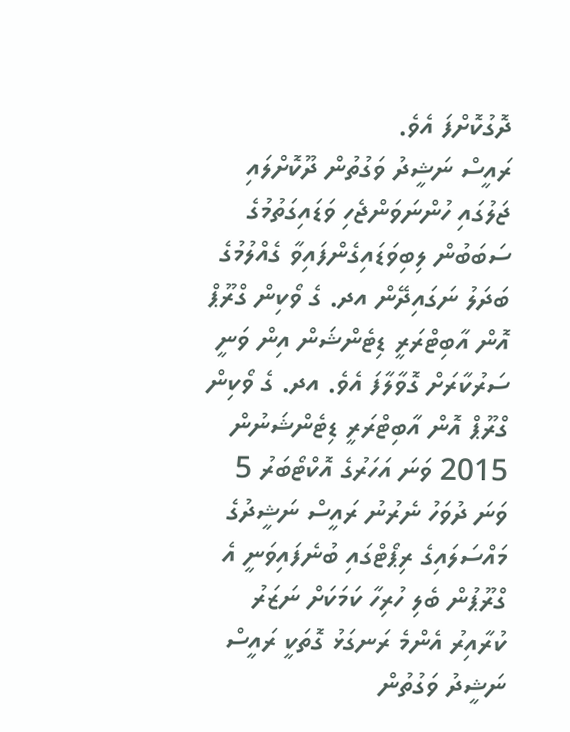ދޮގުކޮށްފަ އެވެ.
ރައީސް ނަޝީދު ވަގުތުން ދޫކޮށްލައި ޖަލުގައި ހުންނަވަންޖެހި ވަޑައިގަތުމުގެ ސަބަބުން ލިބިވަޑައިގެންފައިވާ ގެއްލުމުގެ ބަދަލު ނަގައިދޭން އދ. ގެ ވޯކިން ގްރޫޕް އޮން އާބިޓްރަރީ ޑިޓެންޝަން އިން ވަނީ ސަރުކާރަށް ގޮވާލާފަ އެވެ. އދ. ގެ ވޯކިން ގްރޫޕް އޮން އާބިޓްރަރީ ޑިޓެންޝަނުން 2015 ވަނަ އަހަރުގެ އޮކްޓޯބަރު 5 ވަނަ ދުވަހު ނެރުނު ރައީސް ނަޝީދުގެ މައްސަލައިގެ ރިޕޯޓްގައި ބުނެފައިވަނީ އެ ގްރޫޕުން ބެލި ހުރިހާ ކަމަކަށް ނަޒަރު ކުރާއިރު އެންމެ ރަނގަޅު ގޮތަކީ ރައީސް ނަޝީދު ވަގުތުން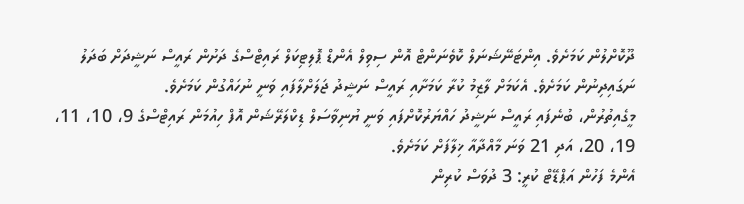ދޫކޮށްލުން ކަމަށެވެ. އިންޓަނޭޝަނަލް ކޮވެނަންޓް އޮން ސިވިލް އެންޑް ޕޮލިޓިކަލް ރައިޓްސްގެ ދަށުން ރައީސް ނަޝީދަށް ބަދަލު ނަގައިދިނުން ކަމަށެވެ. އެކަމަށް ލާޒިމު ކުރާ ކަމަށާއި ރައީސް ނަޝީދު ޖަލަށްލާފައި ވަނީ ނުހައްގުން ކަމަށެވެ.
މީގެއިތުރުން، ބުނެފައި ރައީސް ނަޝީދު ހައްޔަރުކޮށްފައި ވަނީ ޔުނިވާސަލް ޑިކްލަރޭޝަން އޮފް ހިއުމަން ރައިޓްސްގެ 9، 10، 11، 19، 20، އަދި 21 ވަނަ މާއްދާއާ ޚިލާފަށް ކަމަށެވެ.
އެންމެ ފަހުން އަޕްޑޭޓް ކުރީ: 3 ދުވަސް ކުރިން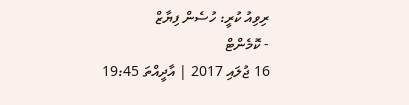ރިވިއު ކުރީ: ހުސެން ފިޔާޒް
- ކޮމެންޓް
16 ޖުލައި 2017 | އާދީއްތަ 19:45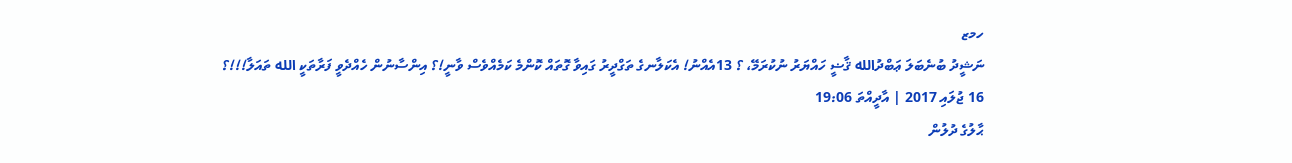ހމޒ
ނަޝީދު ބުނެބަލަ ޢަބްދުالله ޤާޟީ ހައްޔަރު ނުކުރަމޭ، ؟ 13އެއްނު! އެކަލާނގެ ތަގްދީރު ގައިވާ ގޮތައް ކޮންމެ ކަމެއްވެސް ވާނީ!؟ އިންސާނުން ހެއްދެވީ ފަރާތަކީ الله ތައަލާ!!!؟
16 ޖުލައި 2017 | އާދީއްތަ 19:06
ޙާލުގެ ދުލުން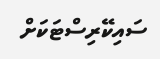ސައިކޭރިސްޓަކަށް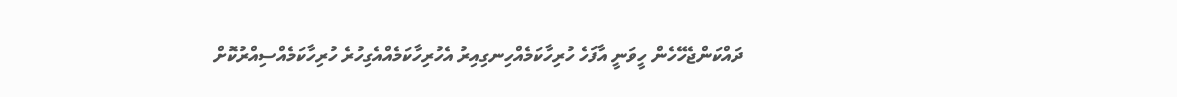ދައްކަންޖެހޭހެން ހީވަނީ އާފަހެ ހުރިހާކަމެއްހިނގިއިރު އެހުރިހާކަމެއްއެގިހުރެ ހުރިހާކަމެއްސިއްރުކޮށް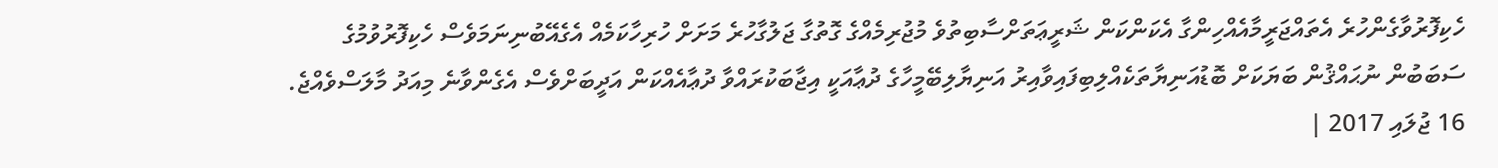ހެކިފޮރުވާގެންހުރެ އެތައްޖަރީމާއެއްހިންގާ އެކަންކަން ޝަރީޢަތަށްސާބިތުވެ މުޖުރިމެއްގެ ގޮތުގާ ޖަލުގާހުރެ މަށަށް ހުރިހާކަމެއް އެގެއޭބުނިނަމަވެސް ހެކިފޮރުވުމުގެ ސަބަބުން ނުޙައްޤުން ބަޔަކަށް ބޮޑުއަނިޔާތަކެއްލިބިފައިވާއިރު އަނިޔާލިބޭމީހާގެ ދުޢާއަކީ އިޖާބަކުރައްވާ ދުޢާއެއްކަން އަދީބަށްވެސް އެގެންވާނެ މިއަދު މާލަސްވެއްޖެ.
16 ޖުލައި 2017 |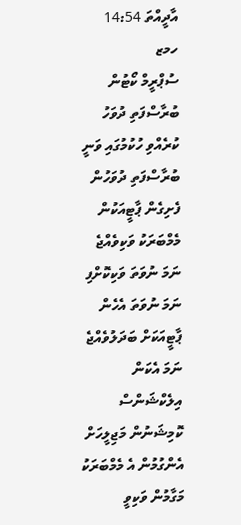އާދީއްތަ 14:54
ހމޒ
ސުޕްރީމް ކޯޓުން ބުރާސްފަތި ދުވަހު ކުރެއްވި ހުކުމުގައި ވަނީ ބުރާސްފަތި ދުވަހުން ފެށިގެން ޕާޓީއަކުން މެމްބަރަކު ވަކިވެއްޖެ ނަމަ ނުވަތަ ވަކިކޮށްފި ނަމަ ނުވަތަ އެހެން ޕާޓީއަކަށް ބަދަލުވެއްޖެ ނަމަ އެކަން އިލެކްޝަންސް ކޮމިޝަނުން މަޖިލީހަށް އެންގުމުން އެ މެމްބަރަކު މަގާމުން ވަކިވީ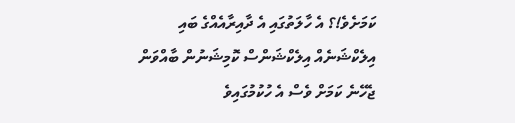ކަމަށެވެ!؟ އެ ހާލަތުގައި އެ ދާއިރާއެއްގެ ބައި އިލެކްޝަނެއް އިލެކްޝަންސް ކޮމިޝަނުން ބާއްވަން ޖެހޭނެ ކަމަށް ވެސް އެ ހުކުމުގައިވެ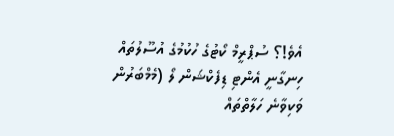އެވެ!؟ ސުޕްރީމް ކޯޓުގެ ހުކުމުގެ އުސޫލުތައް ހިނގާނީ އެންޓި ޑިފެކްޝަން ލޯ (މެމްބަރުން ވަކިވާނެ ހަލާތްތައް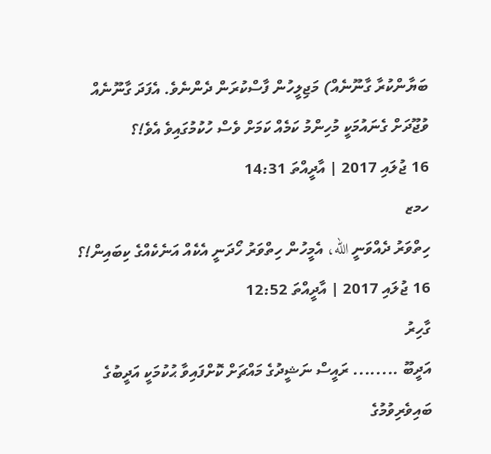ބަޔާންކުރާ ގާނޫނެއް) މަޖިލީހުން ފާސްކުރަން ދެންނެވެ. އެފަދަ ގާނޫނެއް ވުޖޫދަށް ގެނައުމަކީ މުހިންމު ކަމެއް ކަމަށް ވެސް ހުކުމުގައިވެ އެވެ!؟
16 ޖުލައި 2017 | އާދީއްތަ 14:31
ހމޒ
ހިތްވަރު ދެއްވަނީ الله، އެމީހުން ހިތްވަރު ހޯދަނީ އެކެއް އަނެކެއްގެ ކިބައިން!؟
16 ޖުލައި 2017 | އާދީއްތަ 12:52
ގާހިރު
އަދީބޫ ........ ރައީސް ނަޝީދުގެ މައްޗަށް ކޮށްފައިވާ ޙުކުމަކީ އަދީބުގެ ބައިވެރިވުމުގެ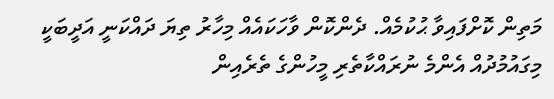މަތިން ކޮށްފައިވާ ޙުކުމެއް. ދެންކޮން ވާހަކައެއް މިހާރު ތިޔަ ދައްކަނީ އަދީބަކީ މިގައުމުދުއް އެންމެ ނުރައްކާތެރި މީހުންގެ ތެރެއިން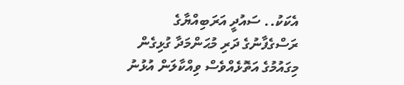އެކަކު.. ސައުދީ އަރަބިއްޔާގެ ރަސްގެފާނުގެ ދަރި މުޙަންމަދާ ގުޅިގެން މިގައުމުގެ އަތޮޅެއްވެސް ވިއްކާލަން އުޅުނު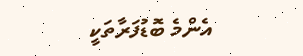އެންމެ ބޮޑުފަރާތަކީ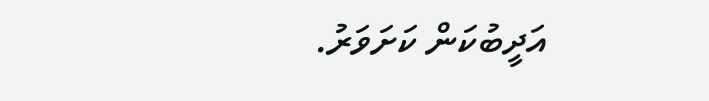އަދީބުކަން ކަށަވަރު.